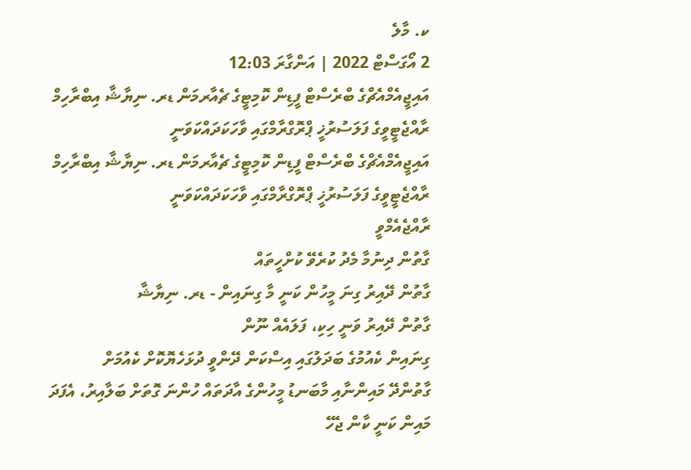ކ. މާލެ
2 އޯގަސްޓް 2022 | އަންގާރަ 12:03
އައިޖީއެމްއެޗްގެ ބްރެސްޓް ފީޑިން ކޮމިޓީގެ ޗެއާރމަން ޑރ. ނިޔާޝާ އިބްރާހިމް ރާއްޖެޓީވީގެ ފަލަސުރުޚީ ޕްރޮގްރާމްގައި ވާހަކަދައްކަވަނީ
އައިޖީއެމްއެޗްގެ ބްރެސްޓް ފީޑިން ކޮމިޓީގެ ޗެއާރމަން ޑރ. ނިޔާޝާ އިބްރާހިމް ރާއްޖެޓީވީގެ ފަލަސުރުޚީ ޕްރޮގްރާމްގައި ވާހަކަދައްކަވަނީ
ރާއްޖެއެމްވީ
ގާތުން ދިނުމާ މެދު ކުރެވޭ ކުށްހީތައް
ގާތުން ދޭއިރު ގިނަ މީހުން ކަނީ މާ ގިނައިން - ޑރ. ނިޔާޝާ
ގާތުން ދޭއިރު ވަނީ ހިކި، ފަލައެއް ނޫން
ގިނައިން ކެއުމުގެ ބަދަލުގައި އިސްކަން ދޭންވީ ދުޅަހެޔޮކޮށް ކެއުމަށް
ގާތުންދޭ މައިންނާއި މާބަނޑު މީހުންގެ އާދަތައް ހުންނަ ގޮތަށް ބަލާއިރު، އެފަދަ މައިން ކަނީ ކާން ޖެހޭ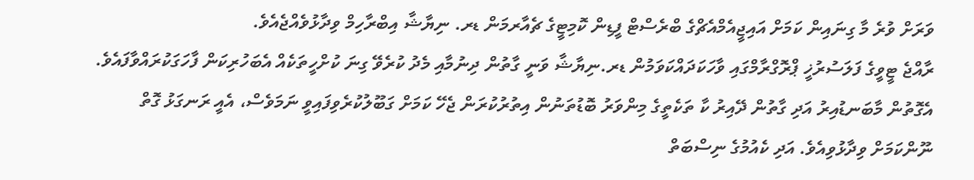ވަރަށް ވުރެ މާ ގިނައިން ކަމަށް އައިޖީއެމްއެޗްގެ ބްރެސްޓް ފީޑިން ކޮމިޓީގެ ޗެއާރމަން ޑރ. ނިޔާޝާ އިބްރާހިމް ވިދާޅުވެއްޖެއެވެ.
ރާއްޖެ ޓީވީގެ ފަލަސުރުޚީ ޕްރޮގްރާމްގައި ވާހަކަދައްކަވަމުން ޑރ.ނިޔާޝާ ވަނީ ގާތުން ދިނުމާއި މެދު ކުރެވޭ ގިނަ ކުށްހީތަކެއް އެބަހުރިކަން ފާހަގަކުރައްވާފައެވެ. އެގޮތުން މާބަނޑުއިރު އަދި ގާތުން ދޭއިރު ކާ ތަކެތީގެ މިންވަރު ބޮޑުތަނުން އިތުރުކުރަން ޖެހޭ ކަމަށް ގަބޫލުކުރެވިފައިވީ ނަމަވެސް، އެއީ ރަނގަޅު ގޮތް ނޫންކަމަށް ވިދާޅުވިއެވެ. އަދި ކެއުމުގެ ނިސްބަތް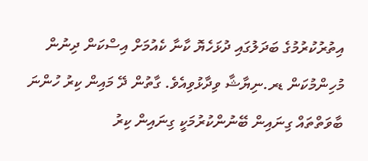އިތުރުކުރުމުގެ ބަދަލުގައި ދުޅަހެޔޮ ކާނާ ކެއުމަށް އިސްކަން ދިނުން މުހިންމުކަން ޑރ.ނިޔާޝާ ވިދާޅުވިއެވެ. ގާތުން ދޭ މައިން ކިރު ހުންނަ ބާވަތްތައް ގިނައިން ބޭނުންކުރުމަކީ ގިނައިން ކިރު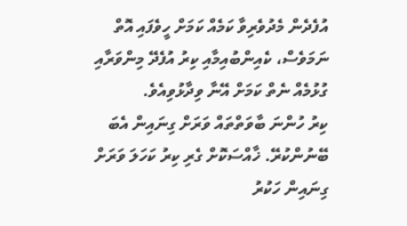އުފެދެން މެދުވެރިވާ ކަމެއް ކަމަށް ހީވެފައި އޮތް ނަމަވެސް، ކެއިންބުއިމާއި ކިރު އުފެދޭ މިންވަރާއި ގުޅުމެއް ނެތް ކަމަށް އޭނާ ވިދާޅުވިއެވެ.
ކިރު ހުންނަ ބާވަތްތައް ވަރަށް ގިނައިން އެބަ ބޭނުންކުރޭ. ޚާއްސަކޮށް ގެރި ކިރު ކަހަލަ ވަރަށް ގިނައިން ހަކުރު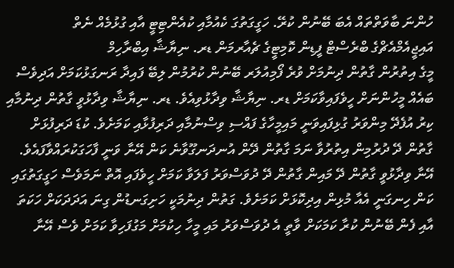ހުންނަ ބާވަތްތައް އެބަ ބޭނުން ކުރޭ. ހަގީގަތުގަ ކެއުމާއި ކުއެންޓިޓީ އާއި ގުޅުމެއް ނެތް
އައިޖީއެމްއެޗްގެ ބްރެސްޓް ފީޑިން ކޮމިޓީގެ ޗެއާރމަން ޑރ. ނިޔާޝާ އިބްރާހިމް
މީގެ އިތުރުން ގާތުން ދިނުމަށް ވުރެ ފޯމިއުލަރ ބޭނުން ކުރުމުން ލިބޭ ފައިދާ ރަނގަޅުކަމަށް އަދިވެސް ބައެއް މީހުންނަށް ހީވެފައިވާކަމަށް ޑރ. ނިޔާޝާ ވިދާޅުވިއެވެ. ޑރ. ނިޔާޝާ ވިދާޅުވީ ގާތުން ދިނުމާއި ކިރު އުފެދޭ މިންވަރު ގުޅިފައިވަނީ މައިމީހާގެ ފައްސި ވިސްނުމާއި ދަރިފުޅާއި ކަމަށެވެ. ކުޑަ ދަރިފުޅަށް ގާތުން ދޭ ދުރުމިން އިތުރުވާ ނަމަ ގާތުން ދޭން އުނދަނގޫވާނެ ކަން އޭނާ ވަނީ ފާހަގަކުރައްވާފައެވެ.
އޭނާ ވިދާޅުވީ ގާތުން ދޭ މައިން ގާތުން ދޭ ދުވަސްވަރު ފަލަވާ ކަމަށް ހީވެފައި އޮތް ނަމަވެސް ހަގީގަތުގައި ކަން ހިނގަނީ އެއާ މުޅިން އިދިކޮޅަށް ކަމަށެވެ. ގަތުން ދިނުމަކީ ހަށިގަނޑުން ގިނަ އަދަދަކަށް ހަކަތަ އާއި ފެން ބޭނުން ކުރާ ކަމަކަށް ވާތީ އެ ދުވަސްވަރު މައި މީހާ ހިކުމަށް މަގުފަހިވާ ކަމަށް ވެސް އޭނާ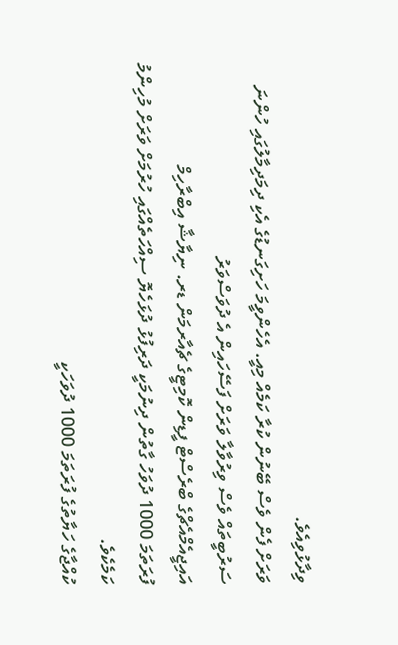ވިދާޅުވިއެވެ.
ވަރަށް ފެން ވެސް ބޭނުން ކުރާ ކަމެއް މިއީ. އެހެންވީމަ ހަށިގަނޑުގެ އެކި ދިމަދިމާލުގައި ހުންނަ ސަރުބީތައް ވެސް ވިރުވާލާ ވަރަށް ފަސޭހައިން އެ ދުވަސްވަރު
އައިޖީއެމްއެޗްގެ ބްރެސްޓް ފީޑިން ކޮމިޓީގެ ޗެއާރމަން ޑރ. ނިޔާޝާ އިބްރާހިމް
ފުރަތަމަ 1000 ދުވަހު ގާތުން ދިނުމަކީ ދަރިފުޅު ދުޅަހެޔޮ ސިއްހަތެއްގައި ހުރުމަށް ވަރަށް މުހިންމު ކަމެކެވެ.
ކުއްޖާގެ ހަޔާތުގެ ފުރަތަމަ 1000 ދުވަހަކީ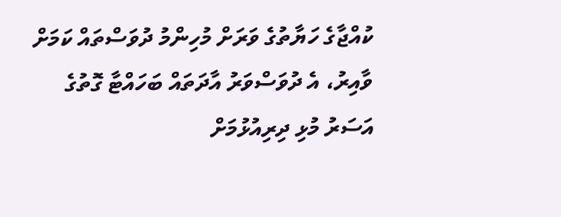ކުއްޖާގެ ހަޔާތުގެ ވަރަށް މުހިންމު ދުވަސްތައް ކަމަށް ވާއިރު، އެ ދުވަސްވަރު އާދަތައް ބަހައްޓާ ގޮތުގެ އަސަރު މުޅި ދިރިއުޅުމަށް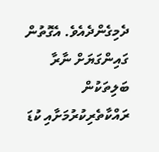ދެމިގެންދެއެވެ. އެގޮތުން ގައިންގަޔަށް ނާރާ ބަލިތަކުން ރައްކާތެރިކުރުމަށާއި ކުޑަ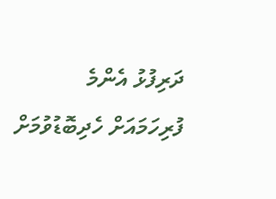ދަރިފުޅު އެންމެ ފުރިހަމައަށް ހެދިބޮޑުވުމަށް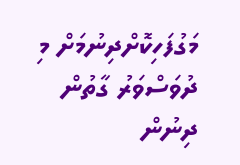މަގުފަހިކޮށްދިނުމަށް މި ދުވަސްވަރު ގާތުން ދިނުން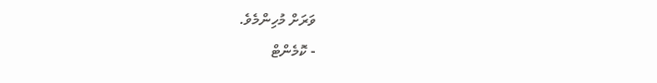ވަރަށް މުހިންމެވެ.
- ކޮމެންޓް